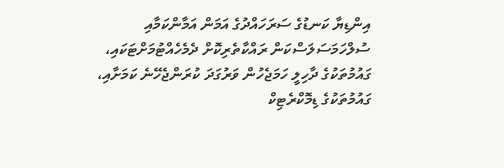އިންޑިޔާ ކަނޑުގެ ސަރަހައްދުގެ އަމަން އަމާންކަމާއި ސުލްހަމަސަލަސްކަން ރައްކާތެރިކޮށް ދެމެހެއްޓުމަށްޓަކައި، ގައުމުތަކުގެ ދާހިލީ ހަމަޖެހުން ވަރުގަދަ ކުރަންޖެހޭނެ ކަމަށާއި، ގައުމުތަކުގެ ޑިމޮކްރެޓިކް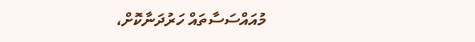މުއައްސަސާތައް ހަރުދަނާކޮށް،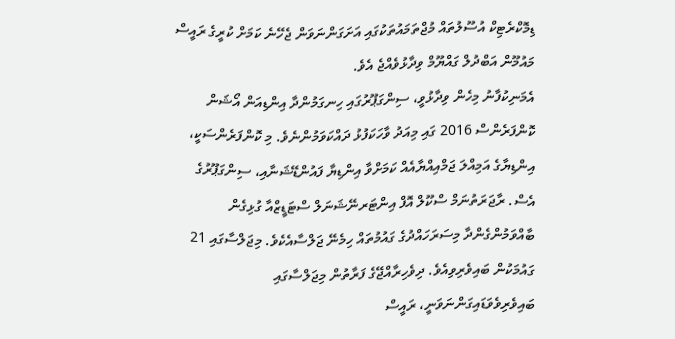ޑިމޮކްރެޓިކް އުސޫލުތައް މުޖްތަމައުތަކުގައި އަށަގަންނަވަން ޖެހޭނެ ކަމަށް ކުރީގެ ރައީސް މައުމޫން އަބްދުލް ގައްޔޫމް ވިދާޅުވެއްޖެ އެވެ.
އެމަނިކުފާނު މިހެން ވިދާޅުވީ، ސިންގަޕޫރުގައި ހިނގަމުންދާ އިންޑިއަން އޯޝަން ކޮންފަރެންސް 2016 ގައި މިއަދު ވާހަކަފުޅު ދައްކަވަމުންނެވެ. މި ކޮންފަރެންސަކީ، އިންޑިޔާގެ އަމިއްލަ ޖަމްއިއްޔާއެއް ކަމަށްވާ އިންޑިޔާ ފައުންޑޭޝަނާއި، ސިންގަޕޫރުގެ އެސް. ރާޖަރަތުނަމް ސްކޫލް އޮފް އިންޓަރނޭޝަނަލް ސްޓަޑީޒްއާ ގުޅިގެން ބާއްވަމުންގެންދާ މިސަރަހައްދުގެ ގައުމުތައް ހިމެނޭ ޖަލްސާއެކެވެ. މިޖަލްސާގައި 21 ގައުމަކުން ބައިވެރިވިއެވެ. ދިވެހިރާއްޖޭގެ ފަރާތުން މިޖަލްސާގައި ބައިވެރިވެވަޑައިގަންނަވަނީ، ރައީސް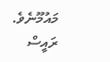މައުމޫނެވެ.
ރައީސް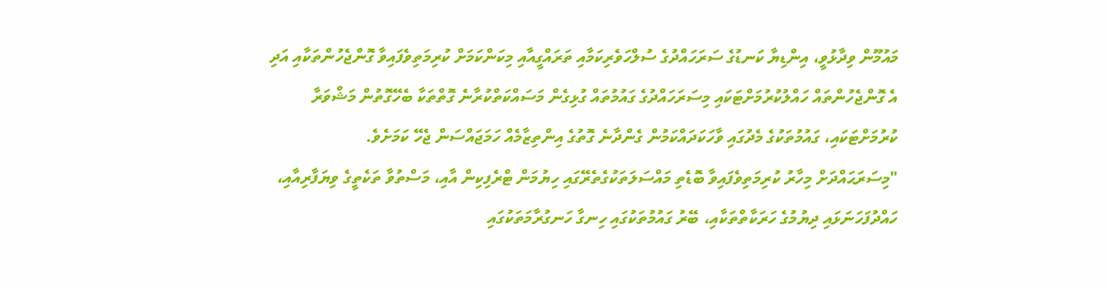މައުމޫން ވިދާޅުވީ، އިންޑިޔާ ކަނޑުގެ ސަރަހައްދުގެ ސުލްހަވެރިކަމާއި ތަރައްގީއާއި މިކަންކަމަށް ކުރިމަތިވެފައިވާ ގޮންޖެހުންތަކާއި އަދި އެ ގޮންޖެހުންތައް ހައްލުކުރުމަށްޓަކައި މިސަރަހައްދުގެ ގައުމުތައް ގުޅިގެން މަސައްކަތްކުރާނެ ގޮތްތަކާ ބެހޭގޮތުން މަޝްވަރާ ކުރުމަށްޓަކައި، ގައުމުތަކުގެ މެދުގައި ވާހަކަދައްކަމުން ގެންދާނެ ގޮތުގެ އިންތިޒާމެއް ހަމަޖައްސަން ޖެހޭ ކަމަށެވެ.
"މިސަރަޙައްދަށް މިހާރު ކުރިމަތިވެފައިވާ ބޮޑެތި މައްސަލަތަކުގެތެރޭގައި ހިޔުމަން ޓްރެފިކިން އާއި، މަސްތުވާ ތަކެތީގެ ވިޔަފާރިއާއި، ހައްދުފަހަނަޅައި ދިޔުމުގެ ހަރަކާތްތަކާއި، ބޭރު ގައުމުތަކުގައި ހިނގާ ހަނގުރާމަތަކުގައި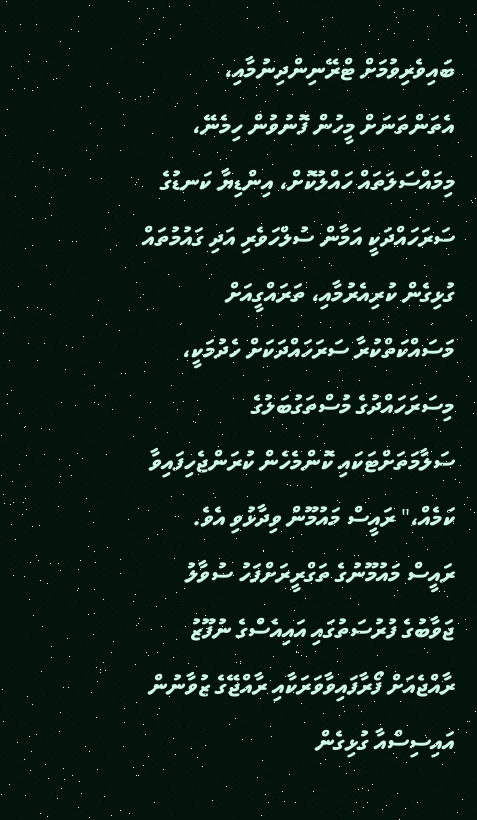ބައިވެރިވުމަށް ޓްރޭނިންދިނުމާއި، އެތަންތަނަށް މީހުން ފޮނުވުން ހިމެނޭ، މިމައްސަލަތައް ހައްލުކޮށް، އިންޑިޔާ ކަނޑުގެ ސަރަހައްދަކީ އަމާން ސުލްހަވެރި އަދި ގައުމުތައް ގުޅިގެން ކުރިއެރުމާއި، ތަރައްގީއަށް މަސައްކަތްކުރާ ސަރަހައްދަކަށް ހެދުމަކީ، މިސަރަހައްދުގެ މުސްތަގުބަލުގެ ސަލާމަތަށްޓަކައި ކޮންމެހެން ކުރަންޖެހިފައިވާ ކަމެއް،" ރައީސް މައުމޫން ވިދާޅުވި އެވެ.
ރައީސް މައުމޫނުގެ ތަގްރީރަށްފަހު ސުވާލު ޖަވާބުގެ ފުރުސަތުގައި އައިއެސްގެ ނުފޫޒު ރާއްޖެއަށް ފޯރާފައިވާވަރަކާއި ރާއްޖޭގެ ޒުވާނުން އައިސިސްއާ ގުޅިގެން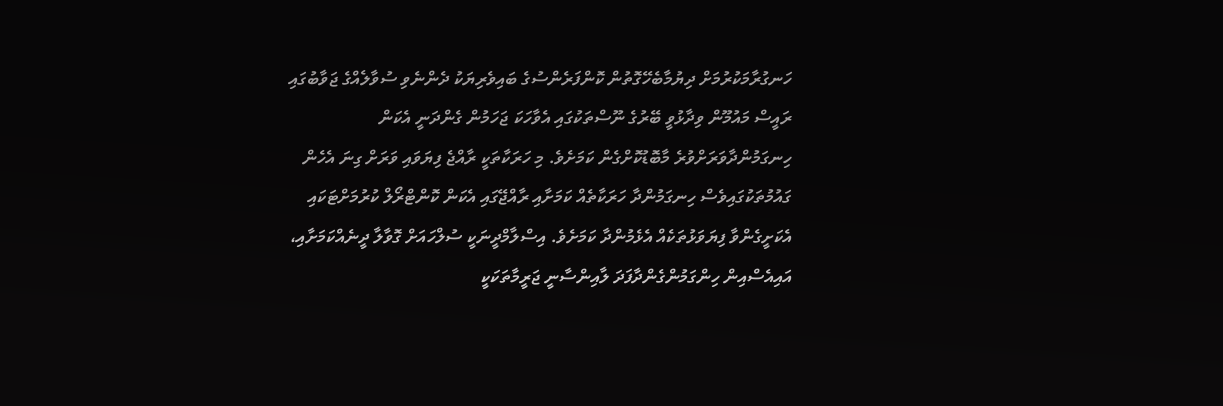ހަނގުރާމަކުރުމަށް ދިޔުމާބެހޭގޮތުން ކޮންފަރެންސުގެ ބައިވެރިޔަކު ދެންނެވި ސުވާލެއްގެ ޖަވާބުގައި ރައީސް މައުމޫން ވިދާޅުވީ ބޭރުގެ ނޫސްތަކުގައި އެވާހަކަ ޖަހަމުން ގެންދަނީ އެކަން ހިނގަމުންދާވަރަށްވުރެ މާބޮޑުކޮށްގެން ކަމަށެވެ. މި ހަރަކާތަކީ ރާއްޖެ ފިޔަވައި ވަރަށް ގިނަ އެހެން ގައުމުތަކުގައިވެސް ހިނގަމުންދާ ހަރަކާތެއް ކަމަށާއި ރާއްޖޭގައި އެކަން ކޮންޓްރޯލް ކުރުމަށްޓަކައި އެކަށީގެންވާ ފިޔަވަޅުތަކެއް އެޅެމުންދާ ކަމަށެވެ. އިސްލާމްދީނަކީ ސުލްހައަށް ގޮވާލާ ދީނެއްކަމަށާއި، އައިއެސްއިން ހިންގަމުންގެންދާފަދަ ލާއިންސާނީ ޖަރީމާތަކަކީ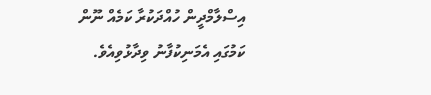އިސްލާމްދީން ހުއްދަކުރާ ކަމެއް ނޫން ކަމުގައި އެމަނިކުފާނު ވިދާޅުވިއެވެ.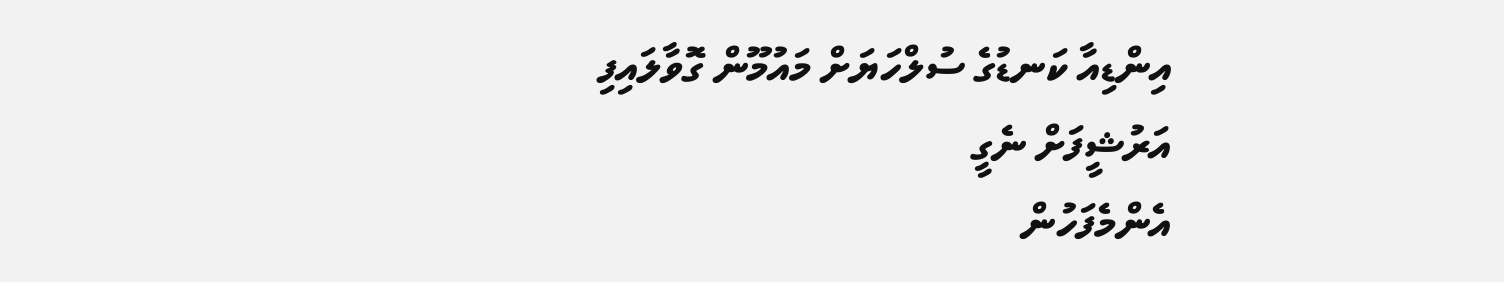އިންޑިއާ ކަނޑުގެ ސުލްހަޔަށް މައުމޫން ގޮވާލައިފި
އަރުޝީފަށް ނެގީ
އެންމެފަހުން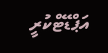އަޕްޑޭޓްކުރީ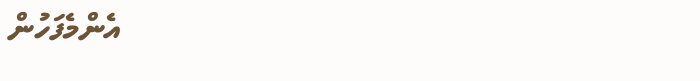އެންމެފަހުން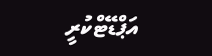އަޕްޑޭޓްކުރީ